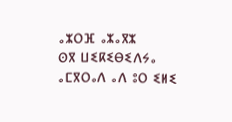ⴰⵣⵔⴼ ⴰⵣⴰⴳⵣ
ⵙⴳ ⵡⵉⴽⵉⴱⵉⴷⵢⴰ
ⴰⵎⴳⵔⴰⴷ ⴰⴷ ⵓⵔ ⵉⵍⵉ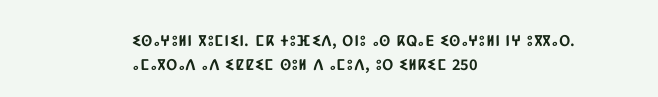ⵉⵙⴰⵖⵓⵍⵏ ⴳⵓⵎⵏⵉⵏ. ⵎⴽ ⵜⵓⴼⵉⴷ, ⵔⵏⵓ ⴰⵙ ⴽⵕⴰⴹ ⵉⵙⴰⵖⵓⵍⵏ ⵏⵖ ⵓⴳⴳⴰⵔ.
ⴰⵎⴰⴳⵔⴰⴷ ⴰⴷ ⵉⵇⵇⵉⵎ ⵙⵓⵍ ⴷ ⴰⵎⵓⴷ, ⵓⵔ ⵉⵍⴽⵉⵎ 250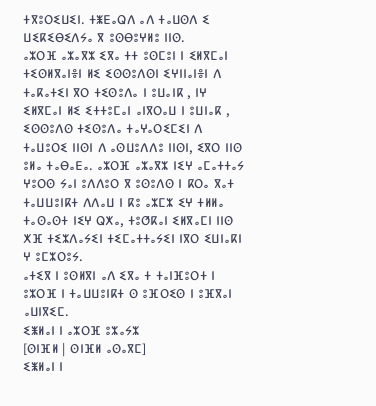ⵜⴳⵓⵔⵉⵡⵉⵏ. ⵜⵥⴹⴰⵕⴷ ⴰⴷ ⵜⴰⵡⵙⴷ ⵉ ⵡⵉⴽⵉⴱⵉⴷⵢⴰ ⴳ ⵓⵙⴱⵓⵖⵍⵓ ⵏⵏⵙ.
ⴰⵣⵔⴼ ⴰⵣⴰⴳⵣ ⵉⴳⴰ ⵜⵜ ⵓⵙⵎⵓⵏ ⵏ ⵉⵍⴳⵎⴰⵏ ⵜⵉⵙⵍⴳⴰⵏⴻⵏ ⵍⵉ ⵉⵙⵙⵓⴷⵙⵏ ⵉⵖⵏⵏⴰⵏⴻⵏ ⴷ ⵜⴰⴽⴰⵜⵉⵏ ⴳⵔ ⵜⵉⵙⵓⴷⴰ ⵏ ⵓⵡⴰⵏⴽ , ⵏⵖ ⵉⵍⴳⵎⴰⵏ ⵍⵉ ⵉⵜⵜⵓⵎⴰⵏ ⴰⵏⴳⵔⴰⵡ ⵏ ⵓⵡⵏⴰⴽ , ⵉⵙⵙⵓⴷⵙ ⵜⵉⵙⵓⴷⴰ ⵜⴰⵖⴰⵔⵉⵎⵉⵏ ⴷ ⵜⴰⵡⵓⵔⵉ ⵏⵏⵙⵏ ⴷ ⴰⵙⵡⵓⴷⴷⵓ ⵏⵏⵙⵏ, ⵉⴳⵔ ⵏⵏⵙ ⵓⵍⴰ ⵜⴰⴱⴰⴹⴰ. ⴰⵣⵔⴼ ⴰⵣⴰⴳⵣ ⵏⵉⵖ ⴰⵎⴰⵜⵜⴰⵢ ⵖⵓⵔⵙ ⵢⴰⵏ ⵓⴷⴷⵓⵔ ⴳ ⵓⵙⵓⴷⵙ ⵏ ⴽⵔⴰ ⴳⴰⵜ ⵜⴰⵡⵡⵓⵏⴽⵜ ⴷⴷⴰⵡ ⵏ ⴽⵓ ⴰⵣⵎⵣ ⵉⵖ ⵜⵍⵍⴰ ⵜⴰⵙⴰⵙⵜ ⵏⵉⵖ ⵕⵅⴰ, ⵜⵓⵚⴽⴰⵏ ⵉⵍⴳⴰⵎⵏ ⵏⵏⵙ ⵅⴼ ⵜⵉⵣⴷⴰⵢⵉⵏ ⵜⵉⵎⴰⵜⵜⴰⵢⵉⵏ ⵏⴳⵔ ⵉⵡⵏⴰⴽⵏ ⵖ ⵓⵎⵣⵔⵓⵢ.
ⴰⵜⵉⴳ ⵏ ⵓⵙⵍⴳⵏ ⴰⴷ ⵉⴳⴰ ⵜ ⵜⴰⵏⴼⵓⵔⵜ ⵏ ⵓⵣⵔⴼ ⵏ ⵜⴰⵡⵡⵓⵏⴽⵜ ⵙ ⵓⴼⵔⵉⵙ ⵏ ⵓⴼⴳⴰⵏ ⴰⵡⵏⴳⵉⵎ.
ⵉⵥⵍⴰⵏ ⵏ ⴰⵣⵔⴼ ⵓⵣⴰⵢⵣ
[ⵙⵏⴼⵍ | ⵙⵏⴼⵍ ⴰⵙⴰⴳⵎ]
ⵉⵥⵍⴰⵏ ⵏ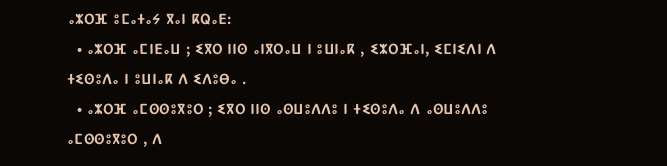ⴰⵣⵔⴼ ⵓⵎⴰⵜⴰⵢ ⴳⴰⵏ ⴽⵕⴰⴹ:
  • ⴰⵣⵔⴼ ⴰⵎⵏⴹⴰⵡ ; ⵉⴳⵔ ⵏⵏⵙ ⴰⵏⴳⵔⴰⵡ ⵏ ⵓⵡⵏⴰⴽ , ⵉⵣⵔⴼⴰⵏ, ⵉⵎⵏⵉⴷⵏ ⴷ ⵜⵉⵙⵓⴷⴰ ⵏ ⵓⵡⵏⴰⴽ ⴷ ⵉⴷⵓⴱⴰ .
  • ⴰⵣⵔⴼ ⴰⵎⵙⵙⵓⴳⵓⵔ ; ⵉⴳⵔ ⵏⵏⵙ ⴰⵙⵡⵓⴷⴷⵓ ⵏ ⵜⵉⵙⵓⴷⴰ ⴷ ⴰⵙⵡⵓⴷⴷⵓ ⴰⵎⵙⵙⵓⴳⵓⵔ , ⴷ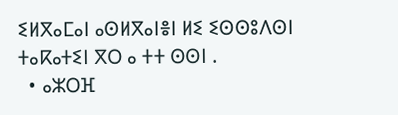ⵉⵍⴳⴰⵎⴰⵏ ⴰⵙⵍⴳⴰⵏⴻⵏ ⵍⵉ ⵉⵙⵙⵓⴷⵙⵏ ⵜⴰⴽⴰⵜⵉⵏ ⴳⵔ ⴰ ⵜⵜ ⵙⵙⵏ .
  • ⴰⵣⵔⴼ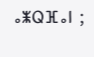ⴰⵥⵕⴼⴰⵏ ;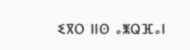ⵉⴳⵔ ⵏⵏⵙ ⴰⵥⵕⴼⴰⵏ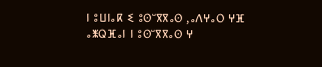ⵏ ⵓⵡⵏⴰⴽ ⵉ ⵓⵙⵯⴳⴳⴰⵙ ,ⴰⴷⵖⴰⵔ ⵖⴼ ⴰⵥⵕⴼⴰⵏ ⵏ ⵓⵙⵯⴳⴳⴰⵙ ⵖ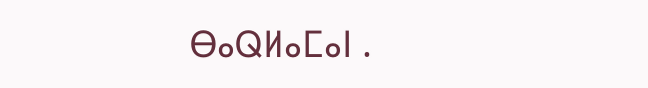ⴱⴰⵕⵍⴰⵎⴰⵏ .